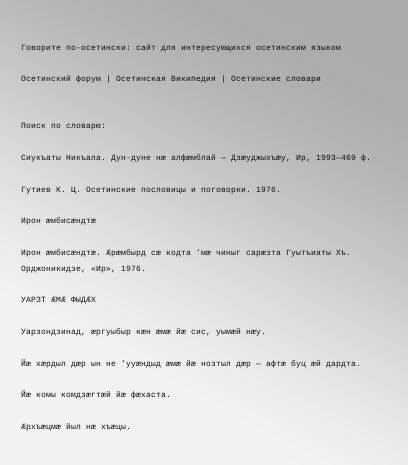Говорите по-осетински: сайт для интересующихся осетинским языком

Осетинский форум | Осетинская Википедия | Осетинские словари


Поиск по словарю:

Сиукъаты Никъала. Дун-дуне нæ алфæмблай — Дзæуджыхъæу, Ир, 1993—469 ф.

Гутиев К. Ц. Осетинские пословицы и поговорки. 1976.

Ирон æмбисæндтæ

Ирон æмбисæндтæ. Æрæмбырд сæ кодта ’мæ чиныг сарæзта Гуытъиаты Хъ. Орджоникидзе, «Ир», 1976.

УАРЗТ ÆМÆ ФЫДÆХ

Уарзондзинад, æргуыбыр кæн æмæ йæ сис, уымæй нæу.

Йæ хæрдыл дæр ын не ’ууæндыд æмæ йæ нозтыл дæр — афтæ буц æй дардта.

Йæ комы комдзæгтæй йæ фæхаста.

Æрхъæцмæ йыл нæ хъæцы.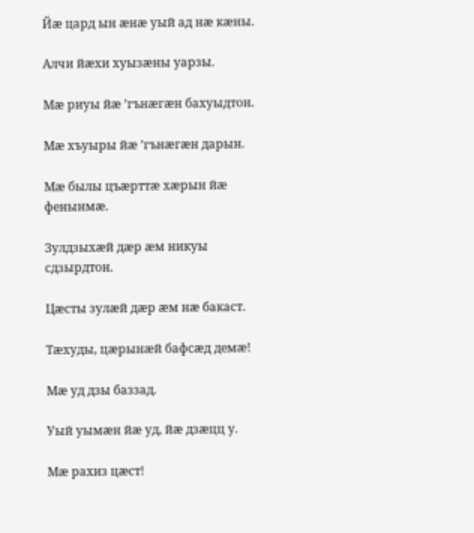Йæ цард ын æнæ уый ад нæ кæны.

Алчи йæхи хуызæны уарзы.

Мæ риуы йæ ’гънæгæн бахуыдтон.

Мæ хъуыры йæ ’гънæгæн дарын.

Мæ былы цъæрттæ хæрын йæ фенынмæ.

Зулдзыхæй дæр æм никуы сдзырдтон.

Цæсты зулæй дæр æм нæ бакаст.

Тæхуды, цæрынæй бафсæд демæ!

Мæ уд дзы баззад.

Уый уымæн йæ уд, йæ дзæцц у.

Мæ рахиз цæст!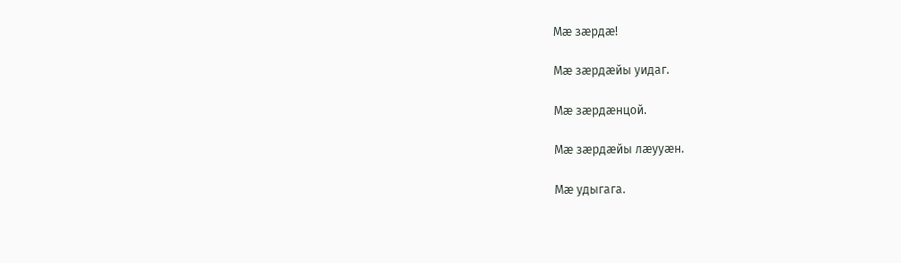Мæ зæрдæ!

Мæ зæрдæйы уидаг.

Мæ зæрдæнцой.

Мæ зæрдæйы лæууæн.

Мæ удыгага.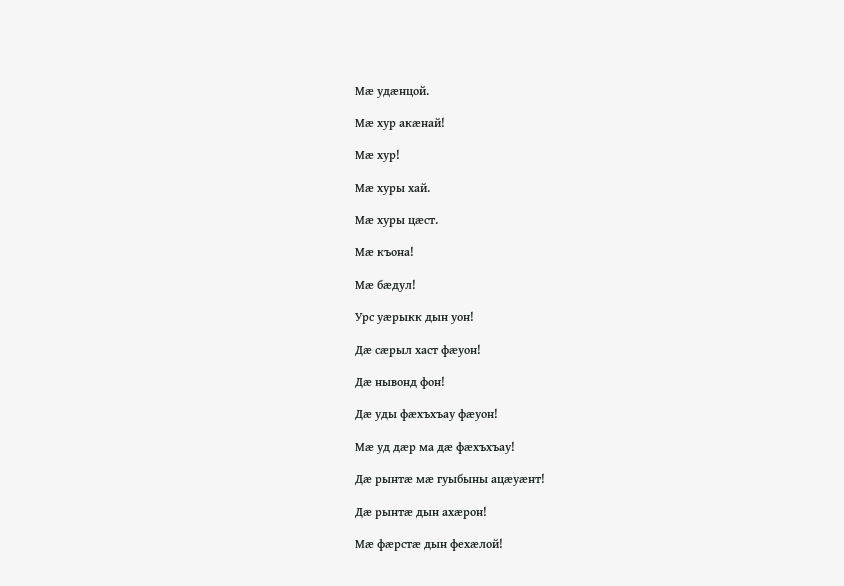Мæ удæнцой.

Мæ хур акæнай!

Мæ хур!

Мæ хуры хай.

Мæ хуры цæст.

Мæ къона!

Мæ бæдул!

Урс уæрыкк дын уон!

Дæ сæрыл хаст фæуон!

Дæ нывонд фон!

Дæ уды фæхъхъау фæуон!

Мæ уд дæр ма дæ фæхъхъау!

Дæ рынтæ мæ гуыбыны ацæуæнт!

Дæ рынтæ дын ахæрон!

Мæ фæрстæ дын фехæлой!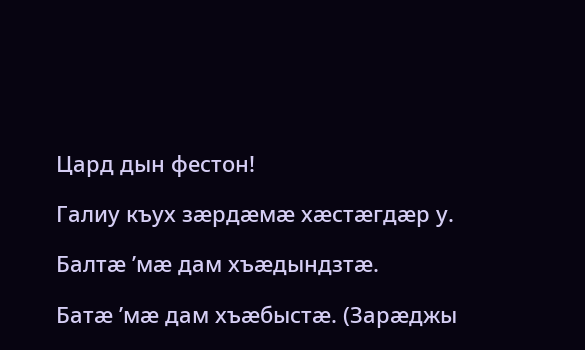Цард дын фестон!

Галиу къух зæрдæмæ хæстæгдæр у.

Балтæ ’мæ дам хъæдындзтæ.

Батæ ’мæ дам хъæбыстæ. (Зарæджы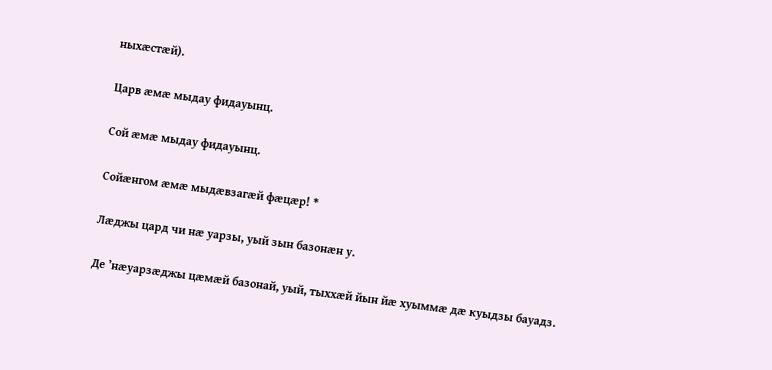ныхæстæй).

Царв æмæ мыдау фидауынц.

Сой æмæ мыдау фидауынц.

Сойæнгом æмæ мыдæвзагæй фæцæр! *

Лæджы цард чи нæ уарзы, уый зын базонæн у.

Де ’нæуарзæджы цæмæй базонай, уый, тыххæй йын йæ хуыммæ дæ куыдзы бауадз.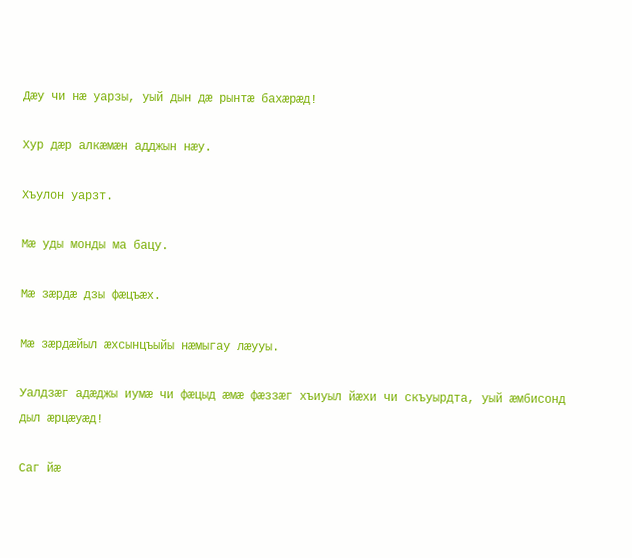Дæу чи нæ уарзы, уый дын дæ рынтæ бахæрæд!

Хур дæр алкæмæн адджын нæу.

Хъулон уарзт.

Мæ уды монды ма бацу.

Мæ зæрдæ дзы фæцъæх.

Мæ зæрдæйыл æхсынцъыйы нæмыгау лæууы.

Уалдзæг адæджы иумæ чи фæцыд æмæ фæззæг хъиуыл йæхи чи скъуырдта, уый æмбисонд дыл æрцæуæд!

Саг йæ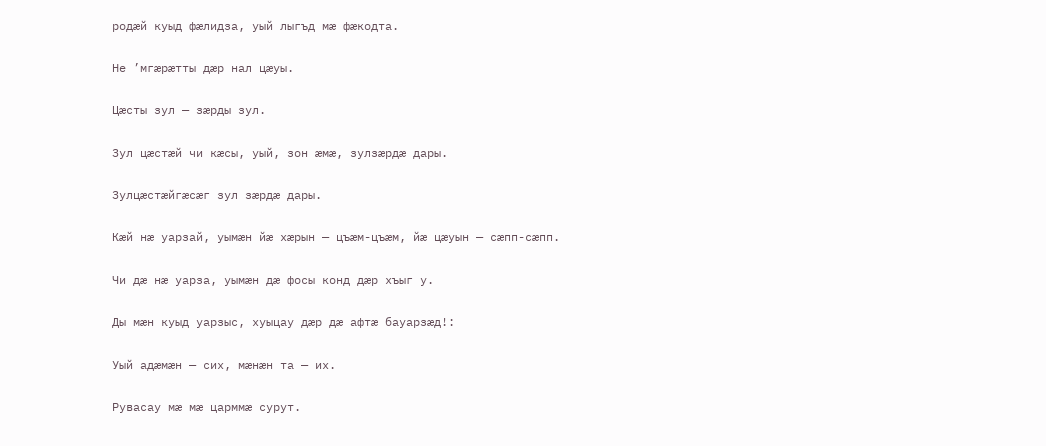родæй куыд фæлидза, уый лыгъд мæ фæкодта.

Не ’мгæрæтты дæр нал цæуы.

Цæсты зул — зæрды зул.

Зул цæстæй чи кæсы, уый, зон æмæ, зулзæрдæ дары.

Зулцæстæйгæсæг зул зæрдæ дары.

Кæй нæ уарзай, уымæн йæ хæрын — цъæм-цъæм, йæ цæуын — сæпп-сæпп.

Чи дæ нæ уарза, уымæн дæ фосы конд дæр хъыг у.

Ды мæн куыд уарзыс, хуыцау дæр дæ афтæ бауарзæд!:

Уый адæмæн — сих, мæнæн та — их.

Рувасау мæ мæ царммæ сурут.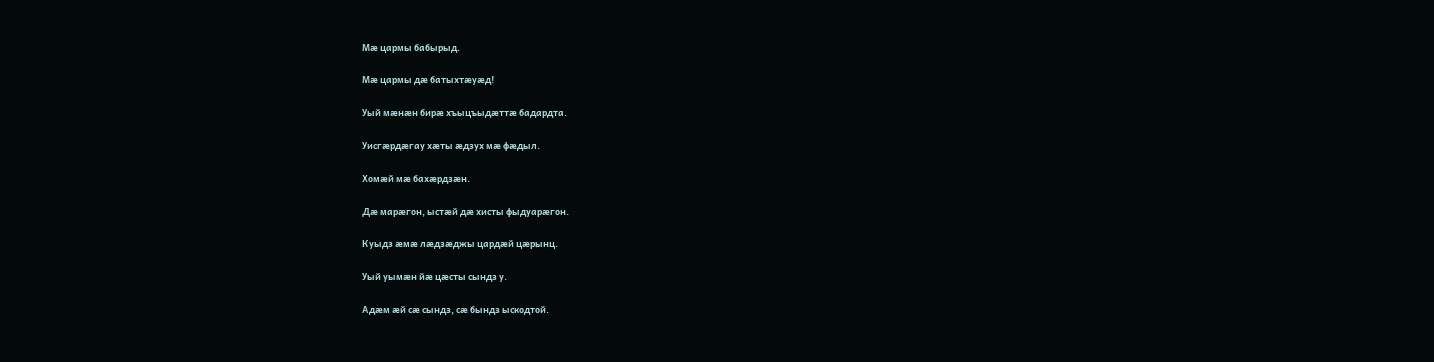Мæ цармы бабырыд.

Мæ цармы дæ батыхтæуæд!

Уый мæнæн бирæ хъыцъыдæттæ бадардта.

Уисгæрдæгау хæты æдзух мæ фæдыл.

Хомæй мæ бахæрдзæн.

Дæ марæгон, ыстæй дæ хисты фыдуарæгон.

Куыдз æмæ лæдзæджы цардæй цæрынц.

Уый уымæн йæ цæсты сындз у.

Адæм æй сæ сындз, сæ бындз ыскодтой.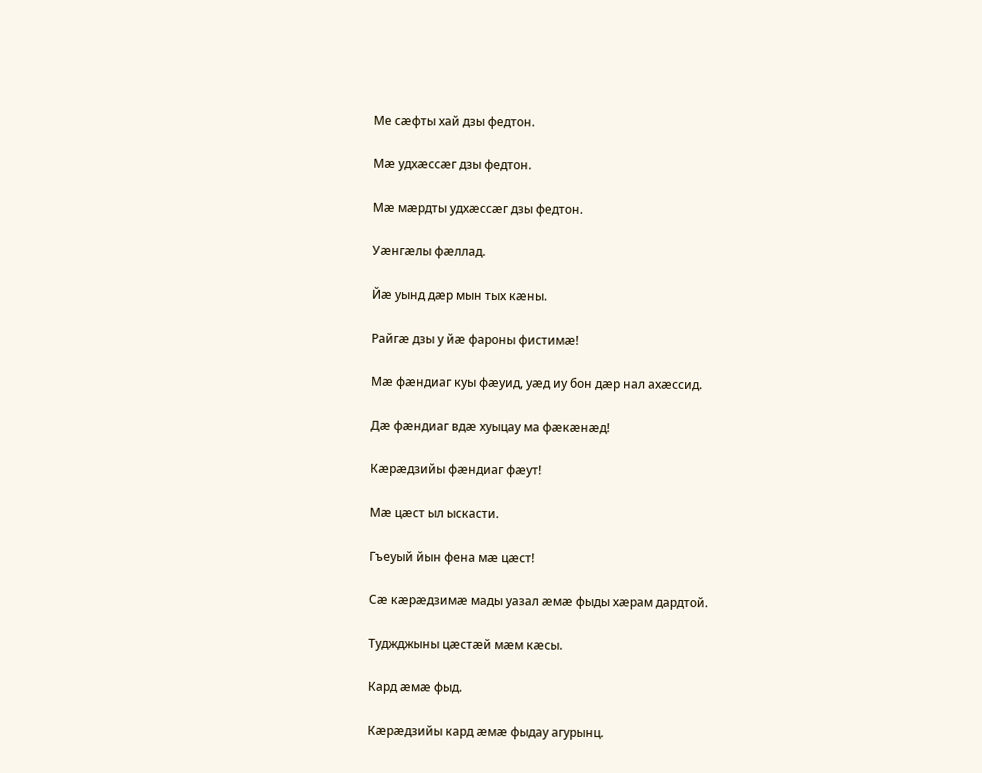Ме сæфты хай дзы федтон.

Мæ удхæссæг дзы федтон.

Мæ мæрдты удхæссæг дзы федтон.

Уæнгæлы фæллад.

Йæ уынд дæр мын тых кæны.

Райгæ дзы у йæ фароны фистимæ!

Мæ фæндиаг куы фæуид, уæд иу бон дæр нал ахæссид.

Дæ фæндиаг вдæ хуыцау ма фæкæнæд!

Кæрæдзийы фæндиаг фæут!

Мæ цæст ыл ыскасти.

Гъеуый йын фена мæ цæст!

Сæ кæрæдзимæ мады уазал æмæ фыды хæрам дардтой.

Туджджыны цæстæй мæм кæсы.

Кард æмæ фыд.

Кæрæдзийы кард æмæ фыдау агурынц.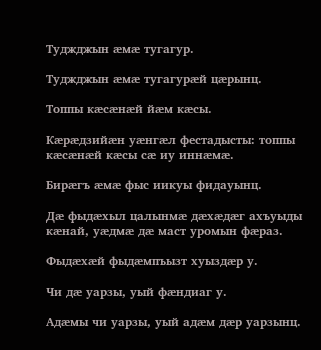Туджджын æмæ тугагур.

Туджджын æмæ тугагурæй цæрынц.

Топпы кæсæнæй йæм кæсы.

Кæрæдзийæн уæнгæл фестадысты: топпы кæсæнæй кæсы сæ иу иннæмæ.

Бирæгъ æмæ фыс иикуы фидауынц.

Дæ фыдæхыл цалынмæ дæхæдæг ахъуыды кæнай, уæдмæ дæ маст уромын фæраз.

Фыдæхæй фыдæмпъызт хуыздæр у.

Чи дæ уарзы, уый фæндиаг у.

Адæмы чи уарзы, уый адæм дæр уарзынц.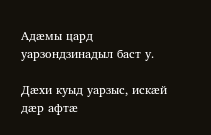Адæмы цард уарзондзинадыл баст у.

Дæхи куыд уарзыс, искæй дæр афтæ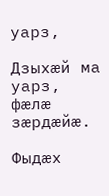уарз,

Дзыхæй ма уарз, фæлæ зæрдæйæ.

Фыдæх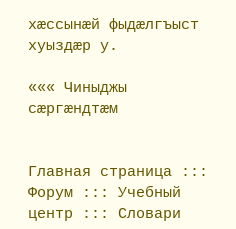хæссынæй фыдæлгъыст хуыздæр у.

««« Чиныджы сæргæндтæм


Главная страница ::: Форум ::: Учебный центр ::: Словари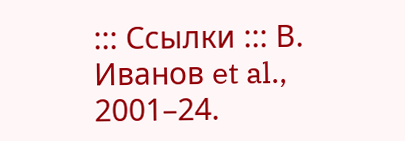::: Ссылки ::: В. Иванов et al., 2001–24.